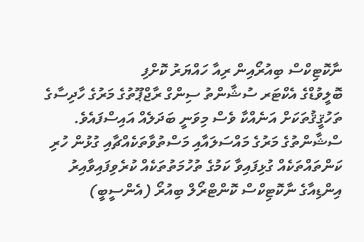ނާކޮޓިކްސް ބިއުރޯއިން ރިއާ ހައްޔަރު ކޮށްފި
ބޮލީވުޑްގެ އެކްޓަރ ސުޝާންތު ސިންގް ރާޖްޕޫތުގެ މަރުގެ ހާދިސާގެ ތަހުޤީޤުތަކަށް އަނެއްކާ ވެސް މިވަނީ ބަދަލެއް އައިސްފައެވެ.
ސްޝާންތުގެ މަރުގެ މައްސަލައާއި މަސްތުވާތަކެއްޗާއި ގުޅުން ހުރި ކަންތައްތަކެއް ގުޅިފައިވާ ކަމުގެ ތުހުމަތުތަކެއް ކުރެވިފައިވާއިރު އިންޑިއާގެ ނާކޮޓިކްސް ކޮންޓްރޯލް ބިއުރޯ (އެންސީބީ)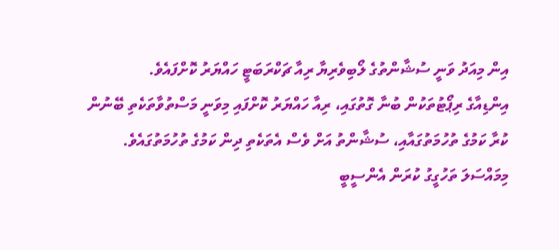އިން މިއަދު ވަނީ ސުޝާންތުގެ ލޯބިވެރިޔާ ރިއާ ޗަކްރަބަޓީ ހައްޔަރު ކޮށްފައެވެ.
އިންޑިއާގެ ރިޕޯޓުތަކުން ބުނާ ގޮތުގައި، ރިއާ ހައްޔަރު ކޮށްފައި މިވަނީ މަސްތުވާތަކެތި ބޭނުން ކުރާ ކަމުގެ ތުހުމަތުގައާއި، ސުޝާންތު އަށް ވެސް އެތަކެތި ދިން ކަމުގެ ތުހުމަތުގައެވެ. މިމައްސަލަ ތަހުގީގު ކުރަން އެންސީބީ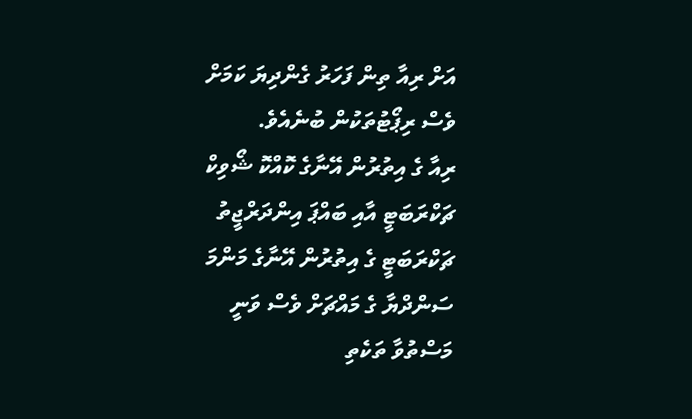އަށް ރިއާ ތިން ފަހަރު ގެންދިޔަ ކަމަށް ވެސް ރިޕޯޓުތަކުން ބުނެއެވެ.
ރިއާ ގެ އިތުރުން އޭނާގެ ކޮއްކޮ ޝޯވިކް ޗަކްރަބަޓީ އާއި ބައްޕަ އިންދަރްޖީތު ޗަކްރަބަޓީ ގެ އިތުރުން އޭނާގެ މަންމަ ސަންދްޔާ ގެ މައްޗަށް ވެސް ވަނީ މަސްތުވާ ތަކެތި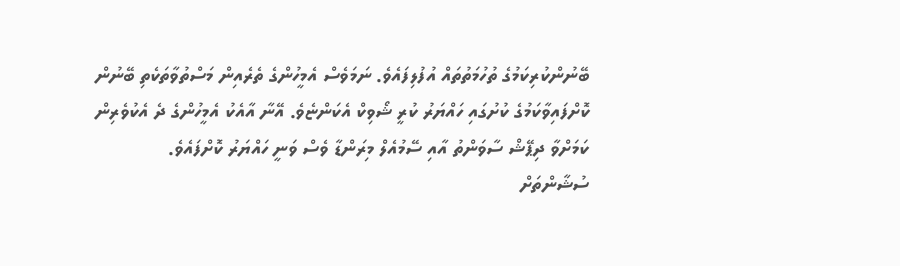ބޭނުންކުރިކަމުގެ ތުހުމަތުތައް އުފުލިފައެވެ. ނަމަވެސް އެމީހުންގެ ތެރެއިން މަސްތުވާތަކެތި ބޭނުން ކޮށްފައިވާކަމުގެ ކުށުގައި ހައްޔަރު ކުރީ ޝޯވިކް އެކަންޏެވެ. އޭނާ އާއެކު އެމީހުންގެ ދެ އެކުވެރިން ކަމަށްވާ ދިޕޭޝް ސާވަންތު އާއި ސޭމުއެލް މިރަންޑާ ވެސް ވަނީ ހައްޔަރު ކޮށްފައެވެ.
ސުޝާންތަށް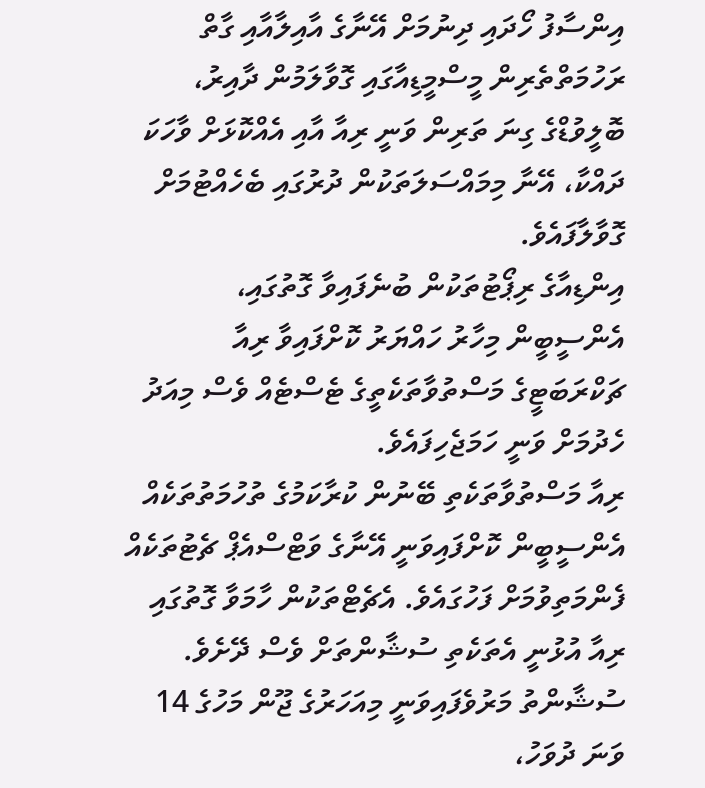އިންސާފު ހޯދައި ދިނުމަށް އޭނާގެ އާއިލާއާއި ގާތް ރަހުމަތްތެރިން މީސްމީޑިއާގައި ގޮވާލަމުން ދާއިރު، ބޮލީވުޑްގެ ގިނަ ތަރިން ވަނީ ރިއާ އާއި އެއްކޮޅަށް ވާހަކަ ދައްކާ، އޭނާ މިމައްސަލަތަކުން ދުރުގައި ބެހެއްޓުމަށް ގޮވާލާފައެވެ.
އިންޑިއާގެ ރިޕޯޓުތަކުން ބުނެފައިވާ ގޮތުގައި، އެންސީބީން މިހާރު ހައްޔަރު ކޮށްފައިވާ ރިއާ ޗަކްރަބަޓީގެ މަސްތުވާތަކެތީގެ ޓެސްޓެއް ވެސް މިއަދު ހެދުމަށް ވަނީ ހަމަޖެހިފައެވެ.
ރިއާ މަސްތުވާތަކެތި ބޭނުން ކުރާކަމުގެ ތުހުމަތުތަކެއް އެންސީބީން ކޮށްފައިވަނީ އޭނާގެ ވަޓްސްއެޕް ޗެޓުތަކެއް ފެންމަތިވުމަށް ފަހުގައެވެ. އެޗެޓްތަކުން ހާމަވާ ގޮތުގައި ރިއާ އުޅުނީ އެތަކެތި ސުޝާންތަށް ވެސް ދޭށެވެ.
ސުޝާންތު މަރުވެފައިވަނީ މިއަހަރުގެ ޖޫން މަހުގެ 14 ވަނަ ދުވަހު،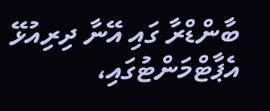ބާންޑްރާ ގައި އޭނާ ދިރިއުޅޭ އެޕާޓްމަންޓުގައި،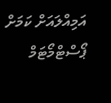އަމިއްލައަށް ކަމަށް ޕޯސްޓްމޯޓަމް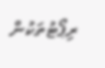ރިޕޯޓުތަކުން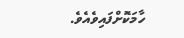ހާމަކޮށްފައިވެއެވެ.